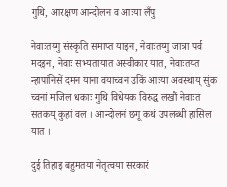गुथि, आरक्षण आन्दोलन व आःया लँपु

नेवाःतय्गु संस्कृति समाप्त याइन, नेवाःतय्गु जात्रा पर्व मदइन, नेवाः सभ्यतायात अस्वीकार यात, नेवाःतय्त न्हापांनिसें दमन याना वयाच्वन उकिं आःया अवस्थाय् सुंक च्वनां मजिल धकाः गुथि विधेयक विरुद्ध लखौं नेवाःत सतकय् कुहां वल । आन्दोलनं छगू कथं उपलब्धी हासिल यात ।

दुई तिहाइ बहुमतया नेतृत्वया सरकारं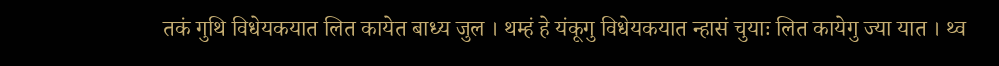तकं गुथि विधेयकयात लित कायेत बाध्य जुल । थम्हं हे यंकूगु विधेयकयात न्हासं चुयाः लित कायेगु ज्या यात । थ्व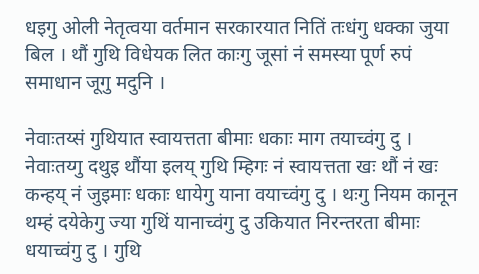धइगु ओली नेतृत्वया वर्तमान सरकारयात नितिं तःधंगु धक्का जुया बिल । थौं गुथि विधेयक लित काःगु जूसां नं समस्या पूर्ण रुपं समाधान जूगु मदुनि ।

नेवाःतय्सं गुथियात स्वायत्तता बीमाः धकाः माग तयाच्वंगु दु । नेवाःतय्गु दथुइ थौंया इलय् गुथि म्हिगः नं स्वायत्तता खः थौं नं खः कन्हय् नं जुइमाः धकाः धायेगु याना वयाच्वंगु दु । थःगु नियम कानून थम्हं दयेकेगु ज्या गुथिं यानाच्वंगु दु उकियात निरन्तरता बीमाः धयाच्वंगु दु । गुथि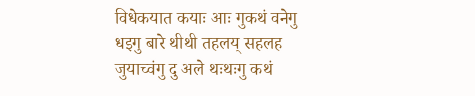विधेकयात कयाः आः गुकथं वनेगु धइगु बारे थीथी तहलय् सहलह जुयाच्वंगु दु अले थःथःगु कथं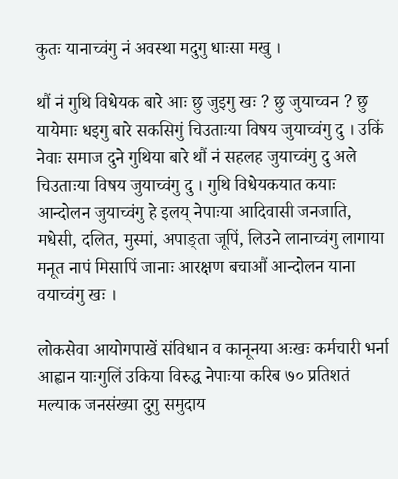कुतः यानाच्वंगु नं अवस्था मदुगु धाःसा मखु ।

थौं नं गुथि विधेयक बारे आः छु जुइगु खः ? छु जुयाच्वन ? छु यायेमाः धइगु बारे सकसिगुं चिउताःया विषय जुयाच्वंगु दु । उकिं नेवाः समाज दुने गुथिया बारे थौं नं सहलह जुयाच्वंगु दु अले चिउताःया विषय जुयाच्वंगु दु । गुथि विधेयकयात कयाः आन्दोलन जुयाच्वंगु हे इलय् नेपाःया आदिवासी जनजाति, मधेसी, दलित, मुस्मां, अपाङ्ता जूपिं, लिउने लानाच्वंगु लागाया मनूत नापं मिसापिं जानाः आरक्षण बचाऔं आन्दोलन याना वयाच्वंगु खः ।

लोकसेवा आयोगपाखें संविधान व कानूनया अःखः कर्मचारी भर्ना आह्वान याःगुलिं उकिया विरुद्ध नेपाःया करिब ७० प्रतिशतं मल्याक जनसंख्या दुगु समुदाय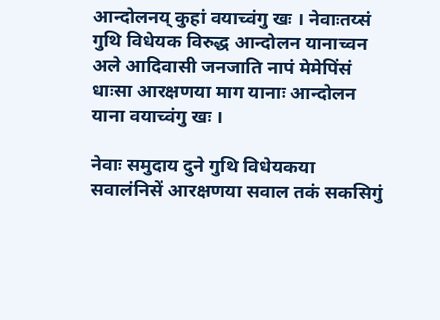आन्दोलनय् कुहां वयाच्वंगु खः । नेवाःतय्सं गुथि विधेयक विरुद्ध आन्दोलन यानाच्वन अले आदिवासी जनजाति नापं मेमेपिंसं धाःसा आरक्षणया माग यानाः आन्दोलन याना वयाच्वंगु खः ।

नेवाः समुदाय दुने गुथि विधेयकया सवालंनिसें आरक्षणया सवाल तकं सकसिगुं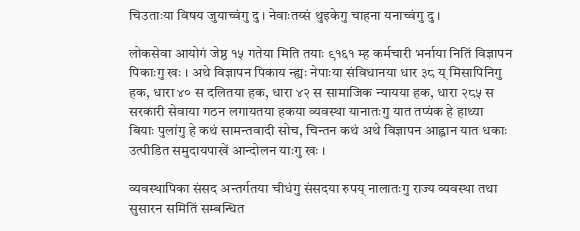चिउताःया विषय जुयाच्वंगु दु । नेवाःतय्सं थुइकेगु चाहना यनाच्वंगु दु ।

लोकसेवा आयोगं जेष्ठ १५ गतेया मिति तयाः ९१६१ म्ह कर्मचारी भर्नाया नितिं विज्ञापन पिकाःगु खः । अथे विज्ञापन पिकाय न्ह्यः नेपाःया संविधानया धार ३८ य् मिसापिनिगु हक, धारा ४० स दलितया हक, धारा ४२ स सामाजिक न्यायया हक, धारा २८५ स सरकारी सेवाया गठन लगायतया हकया व्यवस्था यानातःगु यात तप्यंक हे हाथ्या बियाः पुलांगु हे कथं सामन्तवादी सोच, चिन्तन कथं अथे विज्ञापन आह्वान यात धकाः उत्पीडित समुदायपाखें आन्दोलन याःगु खः ।

व्यवस्थापिका संसद अन्तर्गतया चीधंगु संसदया रुपय् नालातःगु राज्य व्यवस्था तथा सुसारन समितिं सम्बन्धित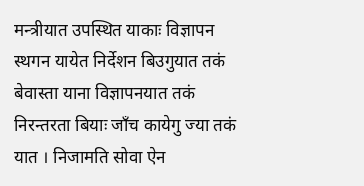मन्त्रीयात उपस्थित याकाः विज्ञापन स्थगन यायेत निर्देशन बिउगुयात तकं बेवास्ता याना विज्ञापनयात तकं निरन्तरता बियाः जाँच कायेगु ज्या तकं यात । निजामति सोवा ऐन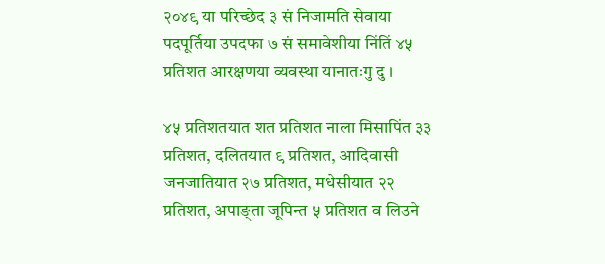२०४९ या परिच्छेद ३ सं निजामति सेवाया पदपूर्तिया उपदफा ७ सं समावेशीया निंतिं ४५ प्रतिशत आरक्षणया व्यवस्था यानातःगु दु ।

४५ प्रतिशतयात शत प्रतिशत नाला मिसापिंत ३३ प्रतिशत, दलितयात ९ प्रतिशत, आदिवासी जनजातियात २७ प्रतिशत, मधेसीयात २२ प्रतिशत, अपाङ्ता जूपिन्त ५ प्रतिशत व लिउने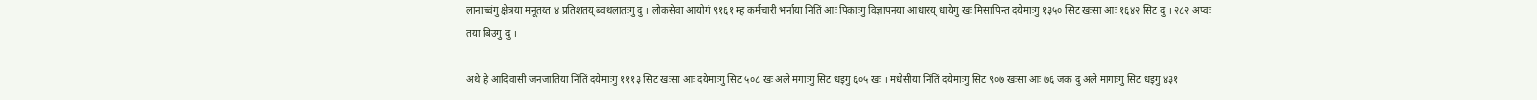लानाच्वंगु क्षेत्रया मनूतय्त ४ प्रतिशतय् ब्वथलातःगु दु । लोकसेवा आयोगं ९१६१ म्ह कर्मचारी भर्नाया नितिं आः पिकाःगु विज्ञापनया आधारय् धायेगु खः मिसापिन्त दयेमाःगु १३५० सिट खःसा आः १६४२ सिट दु । २८२ अप्वः तया बिउगु दु ।

अथे हे आदिवासी जनजातिया निंतिं दयेमाःगु १११३ सिट खःसा आः दयेमाःगु सिट ५०८ खः अले मगाःगु सिट धइगु ६०५ खः । मधेसीया निंतिं दयेमाःगु सिट ९०७ खःसा आः ७६ जक दु अले मागाःगु सिट धइगु ४३१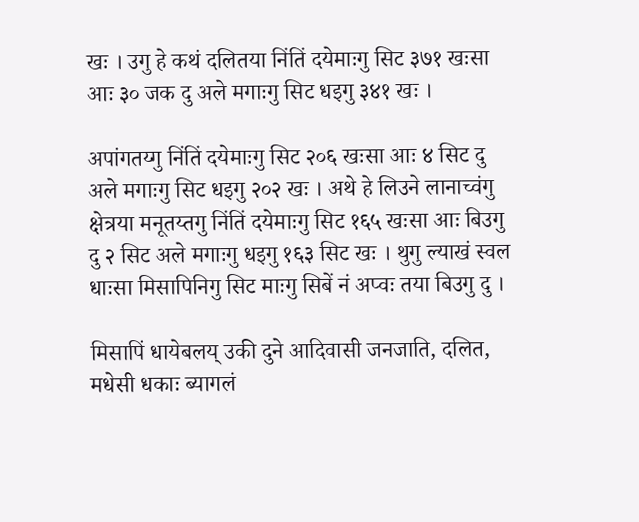खः । उगु हे कथं दलितया निंतिं दयेमाःगु सिट ३७१ खःसा आः ३० जक दु अले मगाःगु सिट धइगु ३४१ खः ।

अपांगतय्गु निंतिं दयेमाःगु सिट २०६ खःसा आः ४ सिट दु अले मगाःगु सिट धइगु २०२ खः । अथे हे लिउने लानाच्वंगु क्षेत्रया मनूतय्तगु निंतिं दयेमाःगु सिट १६५ खःसा आः बिउगु दु २ सिट अले मगाःगु धइगु १६३ सिट खः । थुगु ल्याखं स्वल धाःसा मिसापिनिगु सिट माःगु सिबें नं अप्वः तया बिउगु दु ।

मिसापिं धायेबलय् उकी दुने आदिवासी जनजाति, दलित, मधेसी धकाः ब्यागलं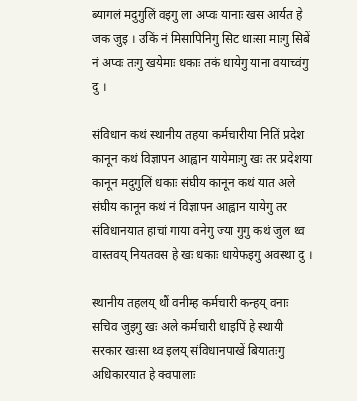ब्यागलं मदुगुलिं वइगु ला अप्वः यानाः खस आर्यत हे जक जुइ । उकिं नं मिसापिनिगु सिट धाःसा माःगु सिबें नं अप्वः तःगु खयेमाः धकाः तकं धायेगु याना वयाच्वंगु दु ।

संविधान कथं स्थानीय तहया कर्मचारीया नितिं प्रदेश कानून कथं विज्ञापन आह्वान यायेमाःगु खः तर प्रदेशया कानून मदुगुलिं धकाः संघीय कानून कथं यात अले संघीय कानून कथं नं विज्ञापन आह्वान यायेगु तर संविधानयात हाचां गाया वनेगु ज्या गुगु कथं जुल थ्व वास्तवय् नियतवस हे खः धकाः धायेफइगु अवस्था दु ।

स्थानीय तहलय् थौं वनीम्ह कर्मचारी कन्हय् वनाः सचिव जुइगु खः अले कर्मचारी धाइपिं हे स्थायी सरकार खःसा थ्व इलय् संविधानपाखें बियातःगु अधिकारयात हे क्वपालाः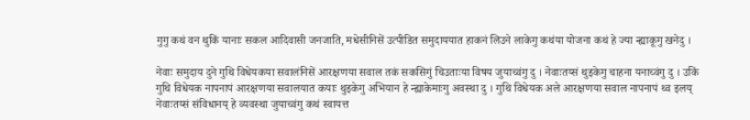गुगु कथं वन थुकिं यानाः सकल आदिवासी जनजाति, मधेसीनिसें उत्पीडित समुदाययात हाकनं लिउने लाकेगु कथंया योजना कथं हे ज्या न्ह्याकूगु खनेदु ।

नेवाः समुदाय दुने गुथि विधेयकया सवालंनिसें आरक्षणया सवाल तकं सकसिगुं चिउताःया विषय जुयाच्वंगु दु । नेवाःतय्सं थुइकेगु चाहना यनाच्वंगु दु । उकिं गुथि विधेयक नापनापं आरक्षणया सवालयात कयाः थुइकेगु अभियान हे न्ह्याकेमाःगु अवस्था दु । गुथि विधेयक अले आरक्षणया सवाल नापनापं थ्व इलय् नेवाःतय्सं संविधानय् हे व्यवस्था जुयाच्वंगु कथं स्वायत्त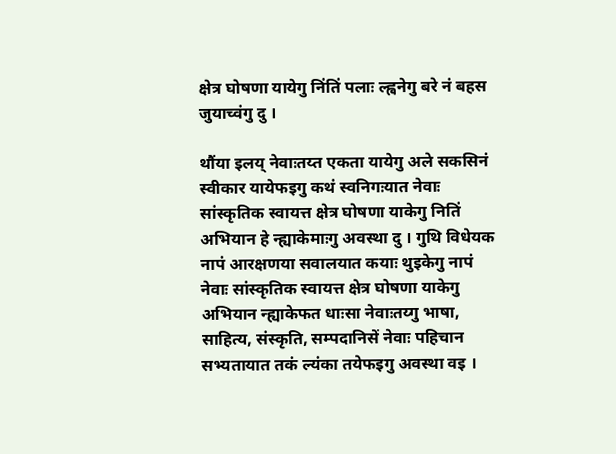क्षेत्र घोषणा यायेगु निंतिं पलाः ल्ह्वनेगु बरे नं बहस जुयाच्वंगु दु ।

थौंया इलय् नेवाःतय्त एकता यायेगु अले सकसिनं स्वीकार यायेफइगु कथं स्वनिगःयात नेवाः सांस्कृतिक स्वायत्त क्षेत्र घोषणा याकेगु नितिं अभियान हे न्ह्याकेमाःगु अवस्था दु । गुथि विधेयक नापं आरक्षणया सवालयात कयाः थुइकेगु नापं नेवाः सांस्कृतिक स्वायत्त क्षेत्र घोषणा याकेगु अभियान न्ह्याकेफत धाःसा नेवाःतय्गु भाषा, साहित्य, संस्कृति, सम्पदानिसें नेवाः पहिचान सभ्यतायात तकं ल्यंका तयेफइगु अवस्था वइ ।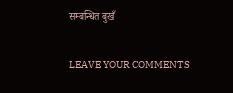सम्बन्धित बुखँ

LEAVE YOUR COMMENTS